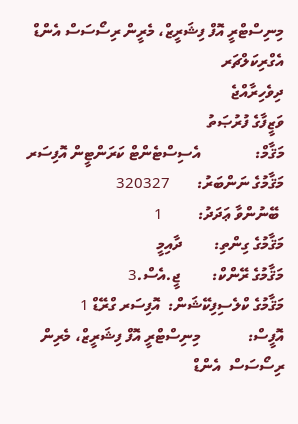މިނިސްޓްރީ އޮފް ފިޝަރީޒް، މެރީން ރިސޯސަސް އެންޑް އެގްރިކަލްޗަރ
ދިވެހިރާއްޖެ
ވަޒީފާގެ ފުރުޞަތު
މަޤާމް:              އެސިސްޓެންޓް ކަރަންޓީން އޮފިސަރ
މަޤާމުގެ ނަންބަރު:       320327
 ބޭނުންވާ ޢަދަދު:         1
މަޤާމުގެ ގިންތި:        ދާއިމީ
މަޤާމުގެ ރޭންކް:        ޖީ.އެސް.3
މަޤާމުގެ ކްލެސިފިކޭޝަން:  އޮފިސަރ ގްރޭޑް 1
އޮފީސް:            މިނިސްޓްރީ އޮފް ފިޝަރީޒް، މެރިން ރިސޯސަސް  އެންޑް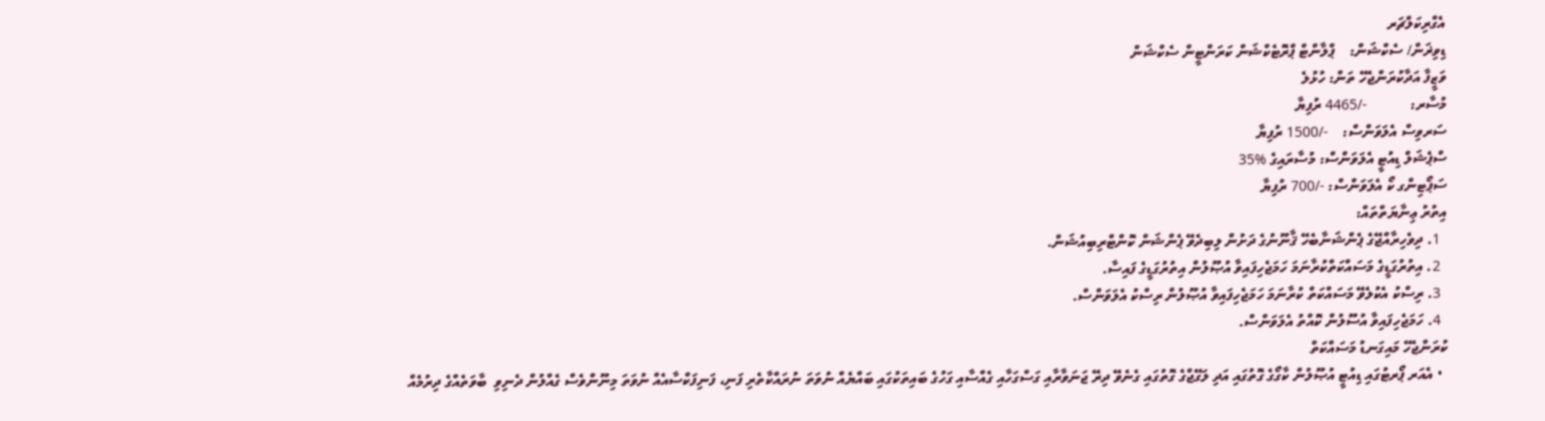އެގްރިކަލްޗަރ
ޑިވިޜަން/ ސެކްޝަން:    ޕްލާންޓް ޕްރޮޓެކްޝަން ކަރަންޓީން ސެކްޝަން
ވަޒީފާ އަދާކުރަންޖެހޭ ތަން: ހުޅުލެ
މުސާރ:            -/4465 ރުފިޔާ
ސަރވިސް އެލަވަންސް:    -/1500 ރުފިޔާ
ސްޕެޝަލް ޑިއުޓީ އެލަވަންސް: މުސާރައިގެ %35
ސަޕޯޓިންގ ކޯ އެލަވަންސް: -/700 ރުފިޔާ
އިތުރު ޢިނާޔަތްތައް:
  1. ދިވެހިރާއްޖޭގެ ޕެންޝަނާބެހޭ ޤާނޫނުގެ ދަށުން ލިބިދެވޭ ޕެންޝަން ކޮންޓްރިބިއުޝަން.
  2. އިތުރުގަޑީގެ މަސައްކަތްކުރާނަމަ ހަމަޖެހިފައިވާ އުޞޫލުން އިތުރުގަޑީގެ ފައިސާ.
  3. ރިސްކު އެކުލެވޭ މަސައްކަތް ކުރާނަމަ ހަމަޖެހިފައިވާ އުޞޫލުން ރިސްކު އެލަވަންސް.
  4. ހަމަޖެހިފައިވާ އުސޫލުން ކޮއްތު އެލަވަންސް.
ކުރަންޖެހޭ މައިގަނޑު މަސައްކަތް
  • އެއަރ ޕޯރޓުގައި ޑިއުޓީ އުޞޫލުން ކާގޯގެ ގޮތުގައި އަދި ލަގޭޖްގެ ގޮތުގައި ގެނެވޭ ދިރޭ ޖަނަވާރާއި ގަސްގަހާއި ގެއްސާއި ގަހުގެ ބައިތަކުގައި ބައްޔެއް ނުވަތަ ނުރައްކާތެރި ފަނި، ފަނިފަކްސާއެއް ނުވަތަ މިނޫންވެސް ގެއްލުން ދެނިވި  ބާވަތެއްގެ ދިރުމެއް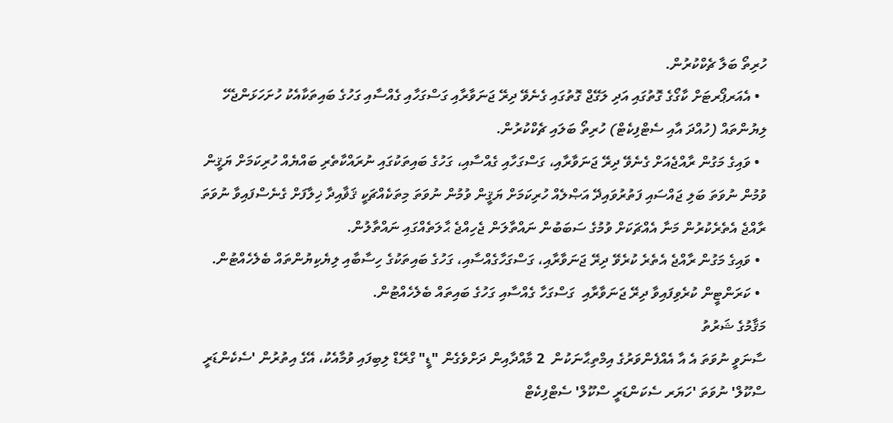ހުރިތޯ ބަލާ ޗެކްކުރުން.
  • އެއަރޕޯރޓަށް ކާގޯގެ ގޮތުގައި އަދި ލަގޭޖް ގޮތުގައި ގެނެވޭ ދިރޭ ޖަނަވާރާއި ގަސްގަހާއި ގެއްސާއި ގަހުގެ ބައިތަކާއެކު ހުށަހަޅަންޖެހޭ ލިޔުންތައް (ހުއްދަ އާއި ސެޓްފިކެޓް) ހުރިތޯ ބަލައި ޗެކްކުރުން.
  • ވައިގެ މަގުން ރާއްޖެއަށް ގެނެވޭ ދިރޭ ޖަނަވާރާއި، ގަސްގަހާއި ގެއްސާއި، ގަހުގެ ބައިތަކުގައި ނުރައްކާތެރި ބައްޔެއް ހުރިކަމަށް ޔަޤީން ވުމުން ނުވަތަ ބަލި ޖައްސައި ފަތުރުވައިދޭ އަޞްލެއް ހުރިކަމަށް ޔަޤީން ވުމުން ނުވަތަ މިތަކެއްޗަކީ ޤަޥާއިދާ ޚިލާފަށް ގެނެސްފައިވާ ނުވަތަ ރާއްޖެ އެތެރެކުރުން މަނާ އެއްޗަކަށް ވުމުގެ ސަބަބުން ނައްތާލަން ޖެހިއްޖެ ޙާލަތެއްގައި ނައްތާލުން.
  • ވައިގެ މަގުން ރާއްޖެ އެތެރެ ކުރެވޭ ދިރޭ ޖަނަވާރާއި، ގަސްގަހާގެއްސާއި، ގަހުގެ ބައިތަކުގެ ހިސާބާއި ލިޔެކިޔުންތައް ބެލެހެއްޓުން.
  • ކަރަންޓީން ކުރެވިފައިވާ ދިރޭ ޖަނަވާރާއި  ގަސްގަހާ ގެއްސާއި ގަހުގެ ބައިތައް ބެލެހެއްޓުން.
މަޤާމުގެ ޝަރުތު
ސާނަވީ ނުވަތަ އެ އާ އެއްފެންވަރުގެ އިމްތިޙާނަކުން  2 މާއްދާއިން ދަށްވެގެން "ޑީ" ގްރޭޑް ލިބިފައި ވުމާއެކު، އޭގެ އިތުރުން 'ސެކެންޑަރީ ސްކޫލް' ނުވަތަ 'ހަޔަރ ސެކަންޑަރީ ސްކޫލް' ސެޓްފިކެޓް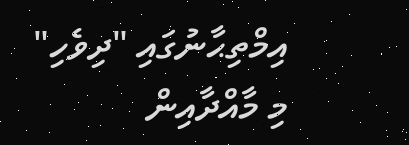އިމްތިޙާނުގައި "ދިވެހި" މި މާއްދާއިން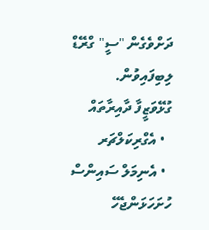ދަށްވެގެން "ސީ" ގްރޭޑް ލިބިފައިވުން.
ގުޅޭވަޒީފާ ދާއިރާތައް
  • އެގްރިކަލްޗަރ
  • އެނިމަލް ސައިންސް
ހުށަހަޅަންޖެހޭ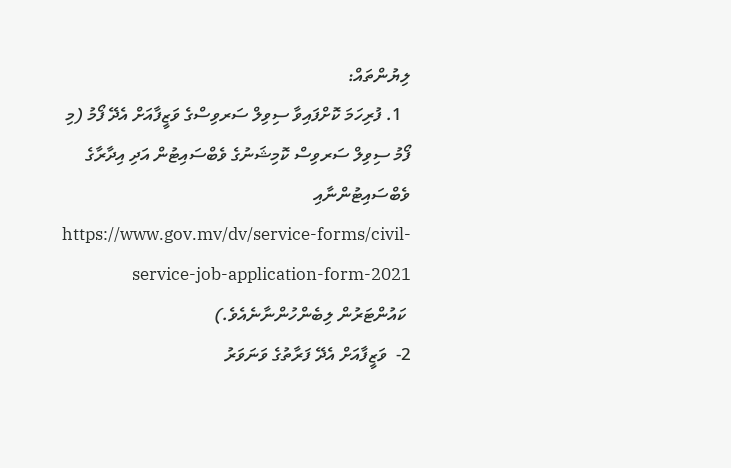ލިޔުންތައް:
  1. ފުރިހަމަ ކޮށްފައިވާ ސިވިލް ސަރވިސްގެ ވަޒީފާއަށް އެދޭ ފޯމު (މި ފޯމު ސިވިލް ސަރވިސް ކޮމިޝަނުގެ ވެބްސައިޓުން އަދި އިދާރާގެ ވެބްސައިޓުންނާއި https://www.gov.mv/dv/service-forms/civil-service-job-application-form-2021
 ކައުންޓަރުން ލިބެންހުންނާނެއެވެ.)
2-  ވަޒީފާއަށް އެދޭ ފަރާތުގެ ވަނަވަރު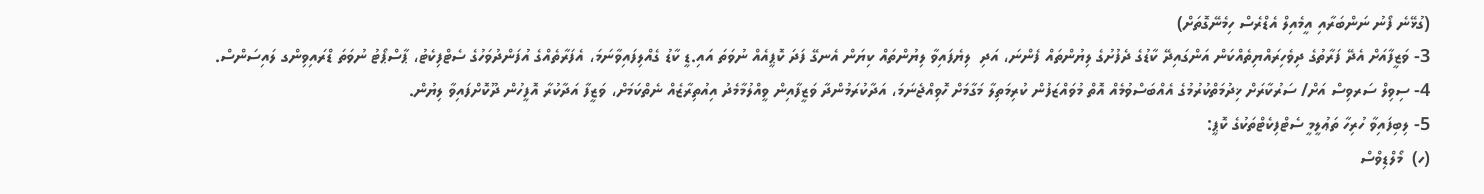(ގުޅޭނެ ފޯނު ނަންބަރާއި އީމެއިލް އެޑްރެސް ހިމެނޭގޮތަށް)
3- ވަޒީފާއަށް އެދޭ ފަރާތުގެ ދިވެހިރައްޔިތެއްކަން އަންގައިދޭ ކާޑުގެ ދެފުށުގެ ލިޔުންތައް ފެންނަ، އަދި  ލިޔެފައިވާ ލިޔުންތައް ކިޔަން އެނގޭ ފަދަ ކޮޕީއެއް ނުވަތަ އައި.ޑީ ކާޑު ގެއްލިފައިވާނަމަ، އެފަރާތެއްގެ އުފަންދުވަހުގެ ސެޓްފިކެޓު، ޕާސްޕޯޓު ނުވަތަ ޑްރައިވިންގ ލައިސަންސް.
4- ސިވިލް ސަރވިސް އަށް/ ސަރުކާރަށް ޚިދުމަތްކުރުމުގެ އެއްބަސްވުމެއް އޮތް މުވައްޒަފުން ކުރިމަތިލާ މަގާމަށް ހޮވިއްޖެނަމަ، އަދާކުރަމުންދާ ވަޒީފާއިން ވީއްލުމާމެދު އިއުތިރާޒެއް ނެތްކަމަށް، ވަޒީފާ އަދާކުރާ އޮފީހުން ދޫކޮށްފައިވާ ލިޔުން.
5- ލިބިފައިވާ ހުރިހާ ތަޢުލީމީ ސެޓްފިކެޓްތަކުގެ ކޮޕީ:
(ހ)  މޯލްޑިވްސް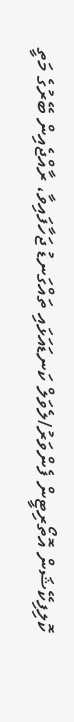ކޮލިފިކޭޝަން އޮތޯރިޓީން ފެންވަރު/ލެވަލް ކަނޑައަޅައި ތައްގަނޑު ޖަހާފައިވާ، ރާއްޖެއިން ބޭރުގެ މަތީ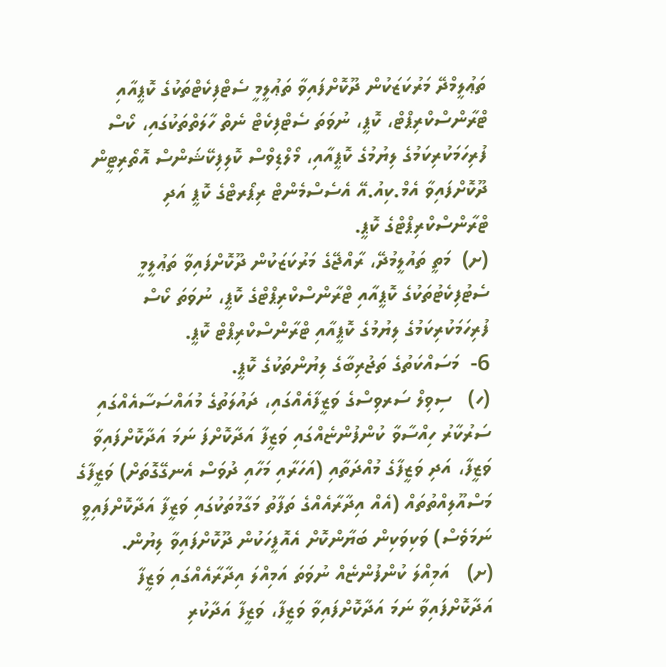ތަޢުލީމްދޭ މަރުކަޒަކުން ދޫކޮށްފައިވާ ތަޢުލީމީ ސެޓްފިކެޓްތަކުގެ ކޮޕީއާއި  ޓްރާންސްކްރިޕްޓް، ކޮޕީ، ނުވަތަ ސެޓްފިކެޓް ނެތް ހާލަތްތަކުގައި، ކޯސް ފުރިހަމަކުރިކަމުގެ ލިޔުމުގެ ކޮޕީއާއި، މޯލްޑިވްސް ކޮލިފިކޭޝަންސް އޮތޯރިޓީން ދޫކޮށްފައިވާ އެމް.ކިއު.އޭ އެސެސްމެންޓް ރިޕޯރޓްގެ ކޮޕީ އަދި ޓްރާންސްކްރިޕްޓްގެ ކޮޕީ.
(ށ)  މަތީ ތައުލީމުދޭ، ރާއްޖޭގެ މަރުކަޒަކުން ދޫކޮށްފައިވާ ތަޢުލީމީ ސެޓުފިކެޓުތަކުގެ ކޮޕީއާއި ޓްރާންސްކްރިޕްޓްގެ ކޮޕީ، ނުވަތަ ކޯސް ފުރިހަމަކުރިކަމުގެ ލިޔުމުގެ ކޮޕީއާއި ޓްރާންސްކްރިޕްޓް ކޮޕީ.
6-  މަސައްކަތުގެ ތަޖުރިބާގެ ލިޔުންތަކުގެ ކޮޕީ.
(ހ)   ސިވިލް ސަރވިސްގެ ވަޒީފާއެއްގައި، ދައުލަތުގެ މުއައްސަސާއެއްގައި ސަރުކާރު ހިއްސާވާ ކުންފުންޏެއްގައި ވަޒީފާ އަދާކޮށްފަ ނަމަ އަދާކޮށްފައިވާ ވަޒީފާ، އަދި ވަޒީފާގެ މުއްދަތާއި (އަހަރާއި މަހާއި ދުވަސް އެނގޭގޮތަށް) ވަޒީފާގެ މަސްއޫލިއްތުތައް (އެއް އިދާރާއެއްގެ ތަފާތު މަގާމުތަކުގައި ވަޒީފާ އަދާކޮށްފައިވީ ނަމަވެސް) ވަކިވަކިން ބަޔާންކޮށް އެއޮފީހަކުން ދޫކޮށްފައިވާ ލިޔުން.
(ށ)   އަމިއްލަ ކުންފުންޏެއް ނުވަތަ އަމިއްލަ އިދާރާއެއްގައި ވަޒީފާ އަދާކޮށްފައިވާ ނަމަ އަދާކޮށްފައިވާ ވަޒީފާ، ވަޒީފާ އަދާކުރި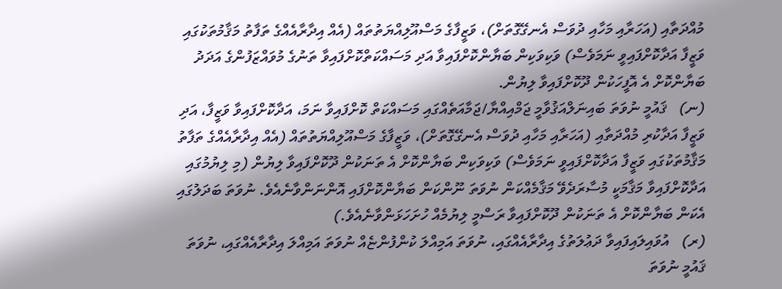މުއްދަތާއި (އަހަރާއި މަހާއި ދުވަސް އެނގޭގޮތަށް)، ވަޒީފާގެ މަސްއޫލިއްޔަތުތައް (އެއް އިދާރާއެއްގެ ތަފާތު މަޤާމުތަކުގައި ވަޒީފާ އަދާކޮށްފައިވީ ނަމަވެސް) ވަކިވަކިން ބަޔާންކޮށްފައިވާ އަދި މަސައްކަތްކޮށްފައިވާ ތަނުގެ މުވައްޒަފުންގެ އަދަދު ބަޔާންކޮށް އެ އޮފީހަކުން ދޫކޮށްފައިވާ ލިޔުން.
(ނ)   ޤައުމީ ނުވަތަ ބައިނަލްއަޤުވާމީ ޖަމްއިއްޔާ/ޖަމާއަތެއްގައި މަސައްކަތް ކޮށްފައިވާ ނަމަ، އަދާކޮށްފައިވާ ވަޒީފާ، އަދި ވަޒީފާ އަދާކުރި މުއްދަތާއި (އަހަރާއި މަހާއި ދުވަސް އެނގޭގޮތަށް)، ވަޒީފާގެ މަސްއޫލިއްޔަތުތައް (އެއް އިދާރާއެއްގެ ތަފާތު މަޤާމުތަކުގައި ވަޒީފާ އަދާކޮށްފައިވީ ނަމަވެސް) ވަކިވަކިން ބަޔާންކޮށް އެ ތަނަކުން ދޫކޮށްފައިވާ ލިޔުން (މި ލިޔުމުގައި އަދާކޮށްފައިވާ މަޤާމަކީ މުސާރަދެވޭ މަޤާމެއްކަން ނުވަތަ ނޫންކަން ބަޔާންކޮށްފައި އޮންނަންވާނެއެވެ. ނުވަތަ ބަދަލުގައި އެކަން ބަޔާންކޮށް އެ ތަނަކުން ދޫކޮށްފައިވާ ރަސްމީ ލިޔުމެއް ހުށަހަޅަންވާނެއެވެ.)
(ރ)   އުވައިލައިފައިވާ ދަޢުލަތުގެ އިދާރާއެއްގައި، ނުވަތަ އަމިއްލަ ކުންފުންޏެއް ނުވަތަ އަމިއްލަ އިދާރާއެއްގައި، ނުވަތަ ޤައުމީ ނުވަތަ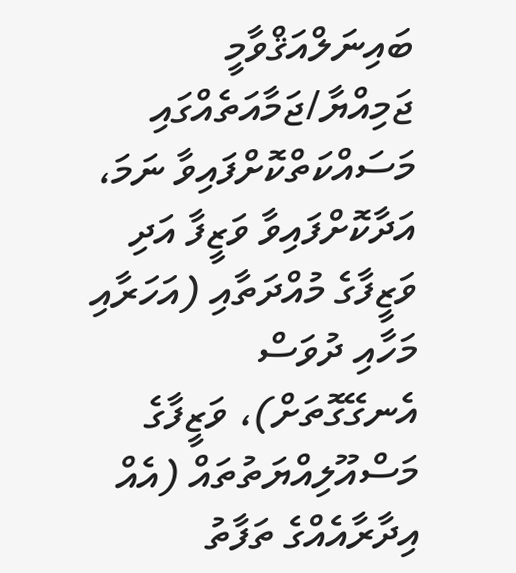ބައިނަލްއަޤްވާމީ ޖަމިއްޔާ/ޖަމާއަތެއްގައި މަސައްކަތްކޮށްފައިވާ ނަމަ،  އަދާކޮށްފައިވާ ވަޒީފާ އަދި ވަޒީފާގެ މުއްދަތާއި (އަހަރާއި މަހާއި ދުވަސް އެނގޭގޮތަށް)، ވަޒީފާގެ މަސްއޫލިއްޔަތުތައް (އެއް އިދާރާއެއްގެ ތަފާތު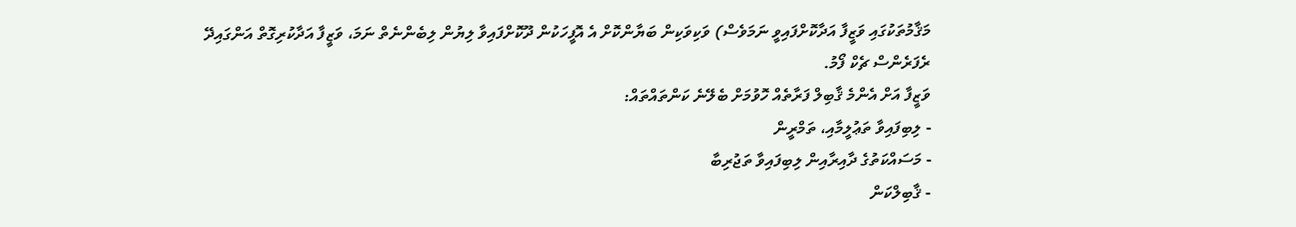މަޤާމުތަކުގައި ވަޒީފާ އަދާކޮށްފައިވީ ނަމަވެސް) ވަކިވަކިން ބަޔާންކޮށް އެ އޮފީހަކުން ދޫކޮށްފައިވާ ލިޔުން ލިބެންނެތް ނަމަ، ވަޒީފާ އަދާކުރިގޮތް އަންގައިދޭ ރެފަރެންސް ޗެކް ފޯމު.
ވަޒީފާ އަށް އެންމެ ޤާބިލް ފަރާތެއް ހޮވުމަށް ބެލޭނެ ކަންތައްތައް:
- ލިބިފައިވާ ތަޢުލީމާއި، ތަމްރީން
- މަސައްކަތުގެ ދާއިރާއިން ލިބިފައިވާ ތަޖުރިބާ
- ޤާބިލްކަން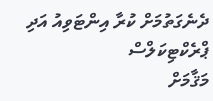ދެނެގަތުމަށް ކުރާ އިންޓަވިއު އަދި ޕްރެކްޓިކަލްސް
މަޤާމަށް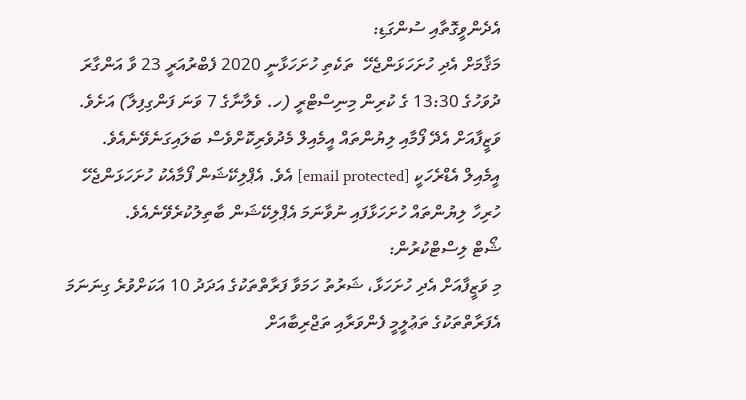އެދެންވީގޮތާއި ސުންގަޑި:
މަޤާމަށް އެދި ހުށަހަޅަންޖެހޭ  ތަކެތި ހުށަހަޅާނީ 2020 ފެބްރުއަރީ 23 ވާ އަންގާރަ ދުވަހުގެ 13:30 ގެ ކުރިން މިނިސްޓްރީ (ހ. ވެލާނާގެ 7 ވަނަ ފަންގިފިލާ) އަށެވެ. ވަޒީފާއަށް އެދޭ ފޯމާއި ލިޔުންތައް އީމެއިލް މެދުވެރިކޮށްވެސް ބަލައިގަނެވޭނެއެވެ. އީމެއިލް އެޑްރެހަކީ [email protected] އެވެ. އެޕްލިކޭޝަން ފޯމާއެކު ހުށަހަޅަންޖެހޭ ހުރިހާ ލިޔުންތައް ހުށަހަޅާފައި ނުވާނަމަ އެޕްލިކޭޝަން ބާތިލުކުރެވޭނެއެވެ.
ޝޯޓް ލިސްޓްކުރުން:
މި ވަޒީފާއަށް އެދި ހުށަހަޅާ، ޝަރުތު ހަމަވާ ފަރާތްތަކުގެ އަދަދު 10 އަކަށްވުރެ ގިނަނަމަ އެފަރާތްތަކުގެ ތަޢުލީމީ ފެންވަރާއި ތަޖްރިބާއަށް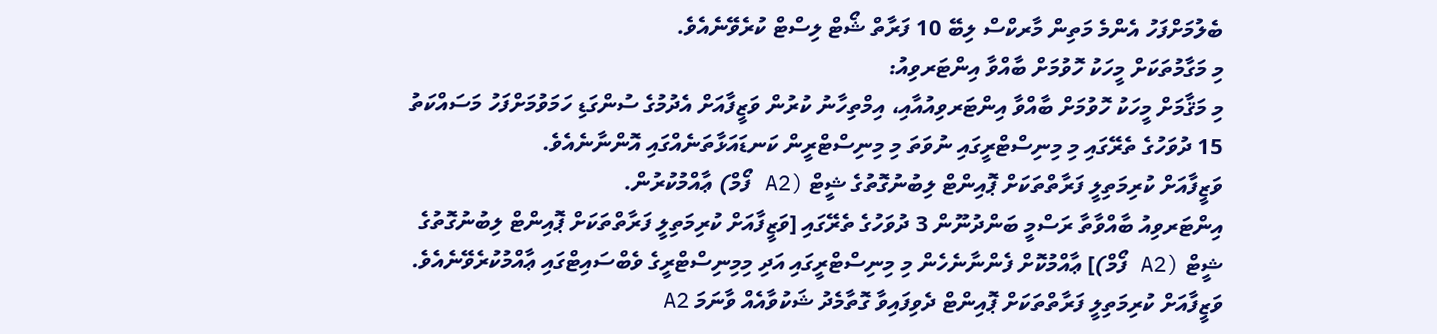ބެލުމަށްފަހު އެންމެ މަތިން މާރކްސް ލިބޭ 10 ފަރާތް ޝޯޓް ލިސްޓް ކުރެވޭނެއެވެ.
މި މަގާމުތަކަށް މީހަކު ހޮވުމަށް ބާއްވާ އިންޓަރވިއު:
މި މަޤާމަށް މީހަކު ހޮވުމަށް ބާއްވާ އިންޓަރވިއުއާއި، އިމްތިހާނު ކުރުން ވަޒީފާއަށް އެދުމުގެ ސުންގަޑި ހަމަވުމަށްފަހު މަސައްކަތު 15 ދުވަހުގެ ތެރޭގައި މި މިނިސްޓްރީގައި ނުވަތަ މި މިނިސްޓްރީން ކަނޑައަޅާތަނެއްގައި އޮންނާނެއެވެ.
ވަޒީފާއަށް ކުރިމަތިލީ ފަރާތްތަކަށް ޕޮއިންޓް ލިބުނުގޮތުގެ ޝީޓް (A2 ފޯމް) ޢާއްމުކުރުން.
އިންޓަރވިއު ބާއްވާތާ ރަސްމީ ބަންދުނޫން 3 ދުވަހުގެ ތެރޭގައި [ވަޒީފާއަށް ކުރިމަތިލީ ފަރާތްތަކަށް ޕޮއިންޓް ލިބުނުގޮތުގެ ޝީޓް (A2 ފޯމް)] ޢާއްމުކޮށް ފެންނާނެހެން މި މިނިސްޓްރީގައި އަދި މިމިނިސްޓްރީގެ ވެބްސައިޓްގައި ޢާއްމުކުރެވޭނެއެވެ. ވަޒީފާއަށް ކުރިމަތިލީ ފަރާތްތަކަށް ޕޮއިންޓް ދެވިފައިވާ ގޮތާމެދު ޝަކުވާއެއް ވާނަމަ A2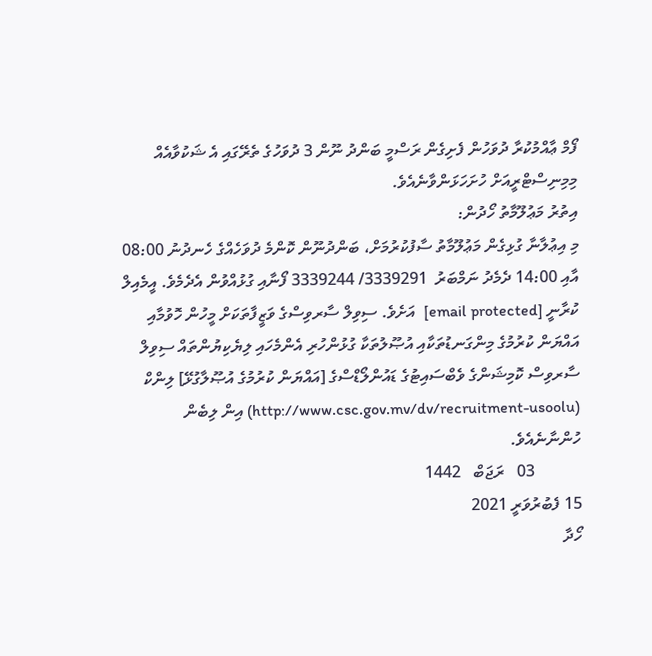ފޯމް ޢާއްމުކުރާ ދުވަހުން ފެށިގެން ރަސްމީ ބަންދު ނޫން 3 ދުވަހުގެ ތެރޭގައި އެ ޝަކުވާއެއް މިމިނިސްޓްރީއަށް ހުށަހަޅަންވާނެއެވެ.
އިތުރު މަޢުލޫމާތު ހޯދުން:
މި އިޢުލާނާ ގުޅިގެން މަޢުލޫމާތު ސާފުކުރުމަށް، ބަންދުނޫން ކޮންމެ ދުވަހެއްގެ ހެނދުނު 08:00 އާއި 14:00 ދެމެދު ނަމްބަރު  3339291/ 3339244 ފޯނާއި ގުޅުއްވުން އެދެމެވެ. އީމެއިލް ކުރާނީ [email protected]  އަށެވެ. ސިވިލް ސާރވިސްގެ ވަޒީފާތަކަށް މީހުން ހޮވުމާއި އައްޔަން ކުރުމުގެ މިންގަނޑުތަކާއި އުޞޫލުތަކާ ގުޅުންހުރި އެންމެހައި ލިޔެކިޔުންތައް ސިވިލް ސާރވިސް ކޮމިޝަންގެ ވެބްސައިޓުގެ ޑައުންލޯޑްސްގެ [އައްޔަން ކުރުމުގެ އުޞޫލާގުޅޭ] ލިންކް (http://www.csc.gov.mv/dv/recruitment-usoolu) އިން ލިބެން ހުންނާނެއެވެ.
           03   ރަޖަބް   1442
15 ފެބުރުވަރީ 2021
ހޯދާ